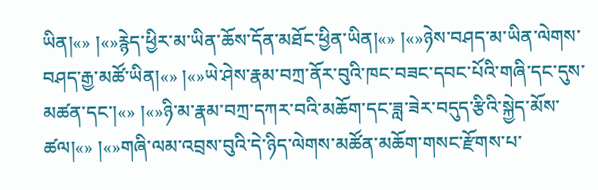ཡིན།«» །«»རྙེད་ཕྱིར་མ་ཡིན་ཆོས་དོན་མཐོང་ཕྱིན་ཡིན།«» །«»ཉེས་བཤད་མ་ཡིན་ལེགས་བཤད་རྒྱ་མཚོ་ཡིན།«» །«»ཡེ་ཤེས་རྣམ་བཀྲ་ནོར་བུའི་ཁང་བཟང་དབང་པོའི་གཞི་དང་དུས་མཚན་དང་།«» །«»ཉི་མ་རྣམ་བཀྲ་དཀར་བའི་མཆོག་དང་ཟླ་ཟེར་བདུད་རྩིའི་སྐྱེད་མོས་ཚལ།«» །«»གཞི་ལམ་འབྲས་བུའི་དེ་ཉིད་ལེགས་མཚོན་མཆོག་གསང་རྫོགས་པ་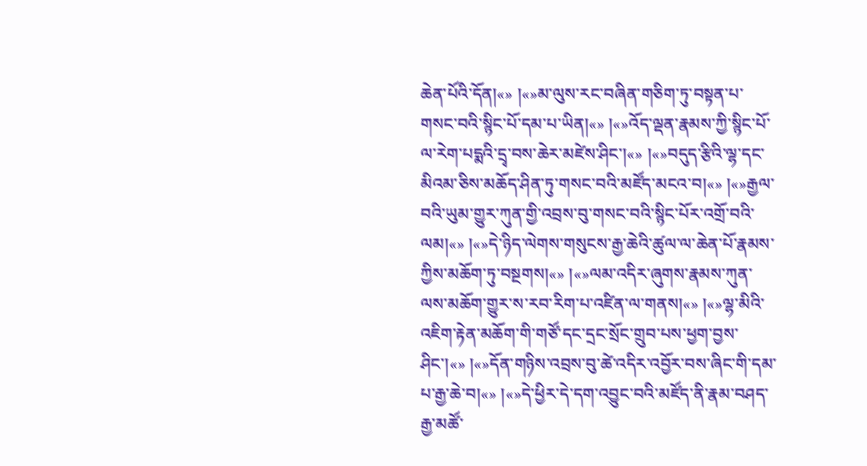ཆེན་པོའི་དོན།«» །«»མ་ལུས་རང་བཞིན་གཅིག་ཏུ་བསྟན་པ་གསང་བའི་སྙིང་པོ་དམ་པ་ཡིན།«» །«»འོད་ལྡན་རྣམས་ཀྱི་སྙིང་པོ་ལ་རེག་པདྨའི་དྲྭ་བས་ཆེར་མཛེས་ཤིང་།«» །«»བདུད་རྩིའི་ལྷ་དང་མིའམ་ཅིས་མཆོད་ཤིན་ཏུ་གསང་བའི་མཛོད་མངའ་བ།«» །«»རྒྱལ་བའི་ཡུམ་གྱུར་ཀུན་གྱི་འབྲས་བུ་གསང་བའི་སྙིང་པོར་འགྲོ་བའི་ལམ།«» །«»དེ་ཉིད་ལེགས་གསུངས་རྒྱ་ཆེའི་ཚུལ་ལ་ཆེན་པོ་རྣམས་ཀྱིས་མཆོག་ཏུ་བསྔགས།«» །«»ལམ་འདིར་ཞུགས་རྣམས་ཀུན་ལས་མཆོག་གྱུར་ས་རབ་རིག་པ་འཛིན་ལ་གནས།«» །«»ལྷ་མིའི་འཇིག་རྟེན་མཆོག་གི་གཙོ་དང་དྲང་སྲོང་གྲུབ་པས་ཕྱག་བྱས་ཤིང་།«» །«»དོན་གཉིས་འབྲས་བུ་ཚེ་འདིར་འབྱོར་བས་ཞིང་གི་དམ་པ་རྒྱ་ཆེ་བ།«» །«»དེ་ཕྱིར་དེ་དག་འབྱུང་བའི་མཛོད་ནི་རྣམ་བཤད་རྒྱ་མཚོ་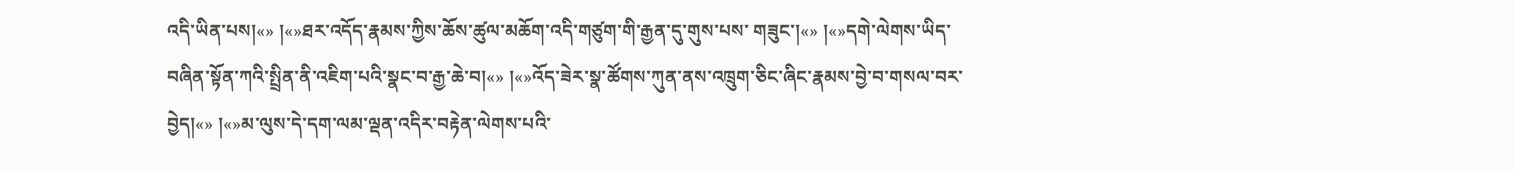འདི་ཡིན་པས།«» །«»ཐར་འདོད་རྣམས་ཀྱིས་ཆོས་ཚུལ་མཆོག་འདི་གཙུག་གི་རྒྱན་དུ་གུས་པས་ གཟུང་།«» །«»དགེ་ལེགས་ཡིད་བཞིན་སྟོན་ཀའི་སྤྲིན་ནི་འཇིག་པའི་སྣང་བ་རྒྱ་ཆེ་བ།«» །«»འོད་ཟེར་སྣ་ཚོགས་ཀུན་ནས་འཁྲུག་ཅིང་ཞིང་རྣམས་བྱེ་བ་གསལ་བར་བྱེད།«» །«»མ་ལུས་དེ་དག་ལམ་ལྡན་འདིར་བརྟེན་ལེགས་པའི་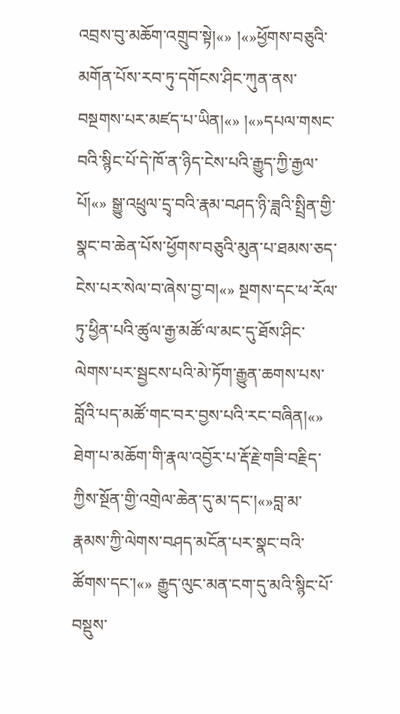འབྲས་བུ་མཆོག་འགྲུབ་སྟེ།«» །«»ཕྱོགས་བཅུའི་མགོན་པོས་རབ་ཏུ་དགོངས་ཤིང་ཀུན་ནས་བསྔགས་པར་མཛད་པ་ཡིན།«» །«»དཔལ་གསང་བའི་སྙིང་པོ་དེ་ཁོ་ན་ཉིད་ངེས་པའི་རྒྱུད་ཀྱི་རྒྱལ་པོ།«» སྒྱུ་འཕྲུལ་དྲྭ་བའི་རྣམ་བཤད་ཉི་ཟླའི་སྤྲིན་གྱི་སྣང་བ་ཆེན་པོས་ཕྱོགས་བཅུའི་མུན་པ་ཐམས་ཅད་ངེས་པར་སེལ་བ་ཞེས་བྱ་བ།«» སྔགས་དང་ཕ་རོལ་ཏུ་ཕྱིན་པའི་ཚུལ་རྒྱ་མཚོ་ལ་མང་དུ་ཐོས་ཤིང་ལེགས་པར་སྦྱངས་པའི་མེ་ཏོག་རྒྱུན་ཆགས་པས་བློའི་པད་མཚོ་གང་བར་བྱས་པའི་རང་བཞིན།«» ཐེག་པ་མཆོག་གི་རྣལ་འབྱོར་པ་རྡོ་རྗེ་གཟི་བརྗིད་ཀྱིས་སྔོན་གྱི་འགྲེལ་ཆེན་དུ་མ་དང་།«»བླ་མ་རྣམས་ཀྱི་ལེགས་བཤད་མངོན་པར་སྣང་བའི་ཚོགས་དང་།«» རྒྱུད་ལུང་མན་ངག་དུ་མའི་སྙིང་པོ་བསྡུས་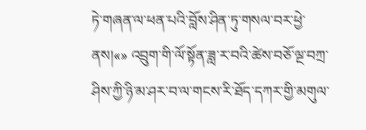ཏེ་གཞན་ལ་ཕན་པའི་བློས་ཤིན་ཏུ་གསལ་བར་ཕྱེ་ནས།«» འབྲུག་གི་ལོ་སྟོན་ཟླ་ར་བའི་ཚེས་བཅོ་ལྔ་བཀྲ་ཤིས་ཀྱི་ཉི་མ་ཤར་བ་ལ་གངས་རི་ཐོད་དཀར་གྱི་མགུལ་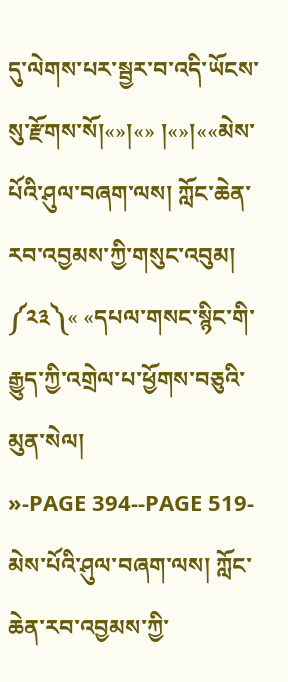དུ་ལེགས་པར་སྦྱར་བ་འདི་ཡོངས་སུ་རྫོགས་སོ།«»།«» །«»།««མེས་པོའི་ཤུལ་བཞག་ལས། ཀློང་ཆེན་རབ་འབྱམས་ཀྱི་གསུང་འབུམ། ༼༢༣༽« «དཔལ་གསང་སྙིང་གི་རྒྱུད་ཀྱི་འགྲེལ་པ་ཕྱོགས་བཅུའི་མུན་སེལ།
»-PAGE 394--PAGE 519-མེས་པོའི་ཤུལ་བཞག་ལས། ཀློང་ཆེན་རབ་འབྱམས་ཀྱི་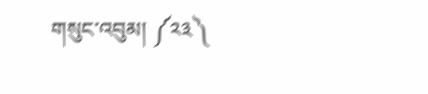གསུང་འབུམ། ༼༢༣༽